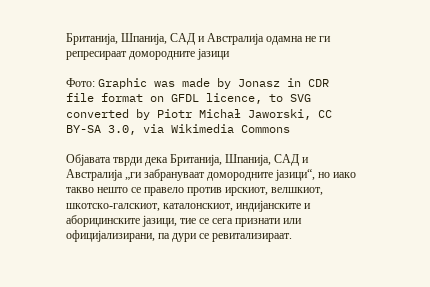Британија, Шпанија, САД и Австралија одамна не ги репресираат домородните јазици

Фото: Graphic was made by Jonasz in CDR file format on GFDL licence, to SVG converted by Piotr Michał Jaworski, CC BY-SA 3.0, via Wikimedia Commons

Објавата тврди дека Британија, Шпанија, САД и Австралија „ги забрануваат домородните јазици“, но иако такво нешто се правело против ирскиот, велшкиот, шкотско-галскиот, каталонскиот, индијанските и абориџинските јазици, тие се сега признати или официјализирани, па дури се ревитализираат.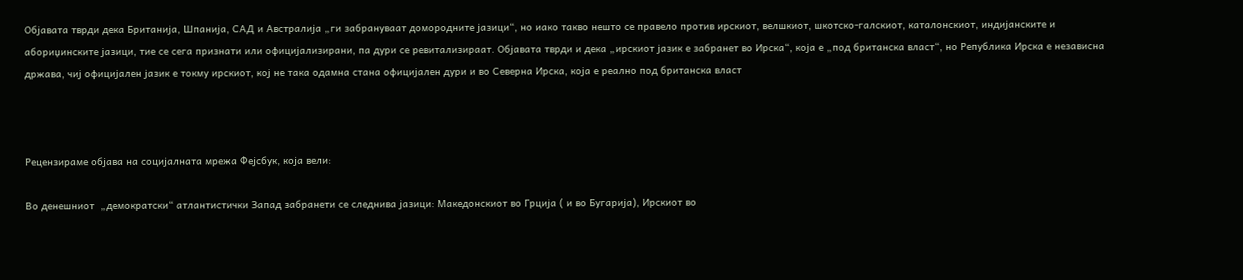Објавата тврди дека Британија, Шпанија, САД и Австралија „ги забрануваат домородните јазици“, но иако такво нешто се правело против ирскиот, велшкиот, шкотско-галскиот, каталонскиот, индијанските и абориџинските јазици, тие се сега признати или официјализирани, па дури се ревитализираат. Објавата тврди и дека „ирскиот јазик е забранет во Ирска“, која е „под британска власт“, но Република Ирска е независна држава, чиј официјален јазик е токму ирскиот, кој не така одамна стана официјален дури и во Северна Ирска, која е реално под британска власт



Рецензираме објава на социјалната мрежа Фејсбук, која вели:

Во денешниот  „демократски“ атлантистички Запад забранети се следнива јазици: Македонскиот во Грција ( и во Бугарија), Ирскиот во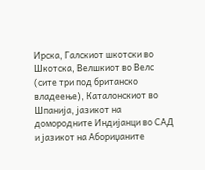Ирска, Галскиот шкотски во Шкотска, Велшкиот во Велс (сите три под британско владеење), Каталонскиот во Шпанија, јазикот на домородните Индијанци во САД и јазикот на Абориџаните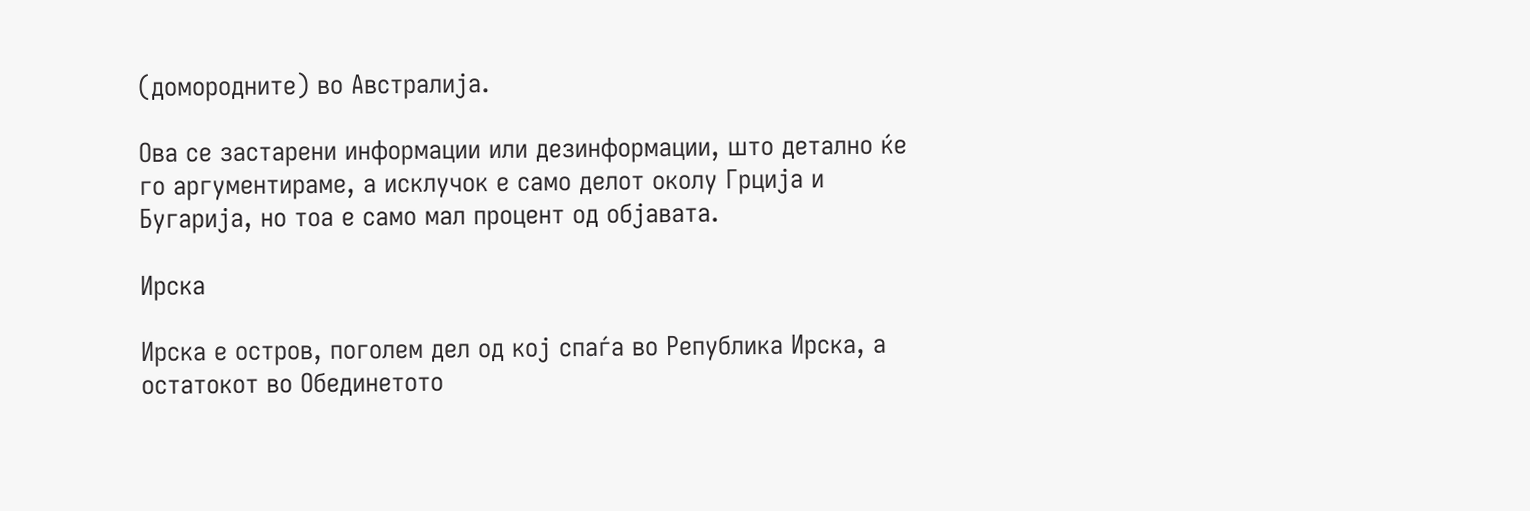(домородните) во Австралија.

Ова се застарени информации или дезинформации, што детално ќе го аргументираме, а исклучок е само делот околу Грција и Бугарија, но тоа е само мал процент од објавата.

Ирска

Ирска е остров, поголем дел од кој спаѓа во Република Ирска, а остатокот во Обединетото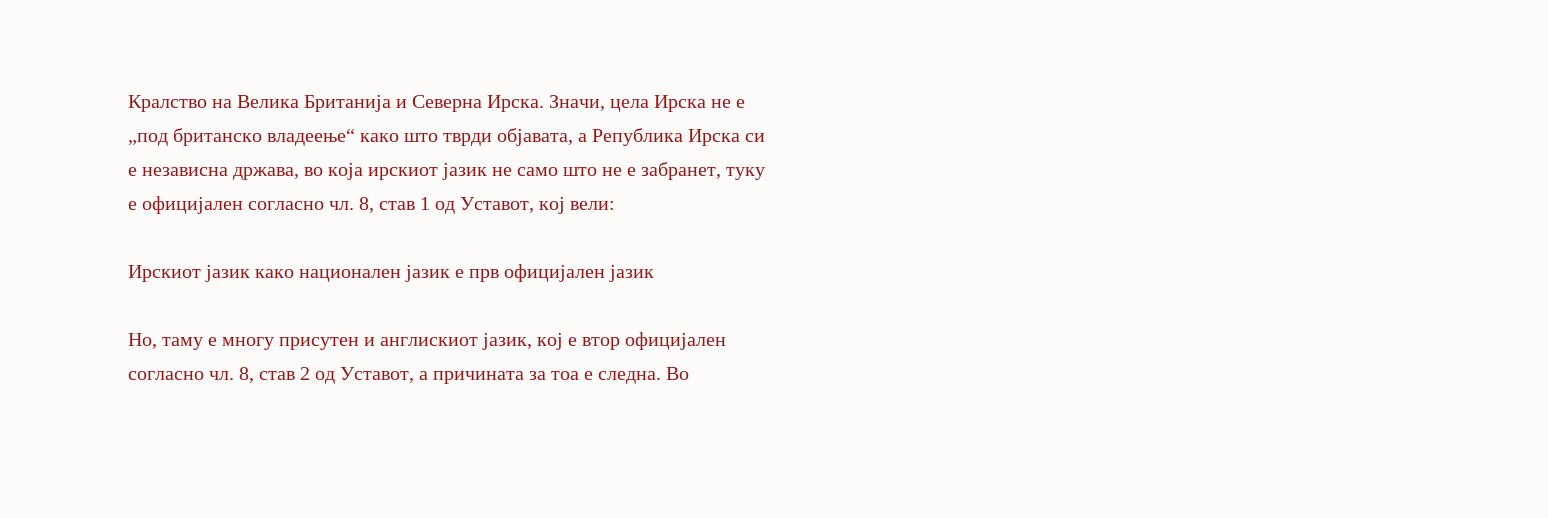Кралство на Велика Британија и Северна Ирска. Значи, цела Ирска не е „под британско владеење“ како што тврди објавата, а Република Ирска си е независна држава, во која ирскиот јазик не само што не е забранет, туку е официјален согласно чл. 8, став 1 од Уставот, кој вели:

Ирскиот јазик како национален јазик е прв официјален јазик

Но, таму е многу присутен и англискиот јазик, кој е втор официјален согласно чл. 8, став 2 од Уставот, а причината за тоа е следна. Во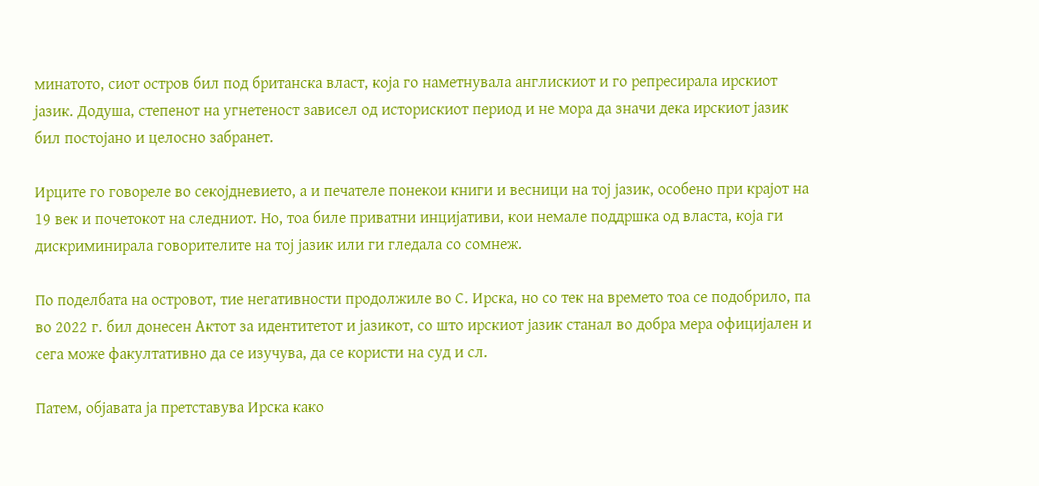минатото, сиот остров бил под британска власт, која го наметнувала англискиот и го репресирала ирскиот јазик. Додуша, степенот на угнетеност зависел од историскиот период и не мора да значи дека ирскиот јазик бил постојано и целосно забранет.

Ирците го говореле во секојдневието, а и печателе понекои книги и весници на тој јазик, особено при крајот на 19 век и почетокот на следниот. Но, тоа биле приватни инцијативи, кои немале поддршка од власта, која ги дискриминирала говорителите на тој јазик или ги гледала со сомнеж.

По поделбата на островот, тие негативности продолжиле во С. Ирска, но со тек на времето тоа се подобрило, па во 2022 г. бил донесен Актот за идентитетот и јазикот, со што ирскиот јазик станал во добра мера официјален и сега може факултативно да се изучува, да се користи на суд и сл.

Патем, објавата ја претставува Ирска како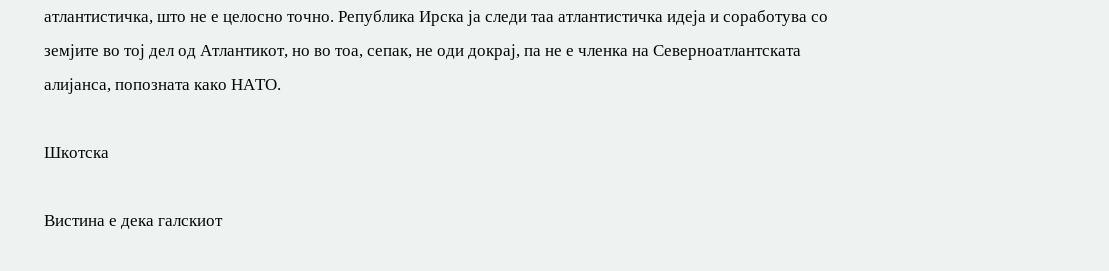атлантистичка, што не е целосно точно. Република Ирска ја следи таа атлантистичка идеја и соработува со земјите во тој дел од Атлантикот, но во тоа, сепак, не оди докрај, па не е членка на Северноатлантската алијанса, попозната како НАТО.

Шкотска

Вистина е дека галскиот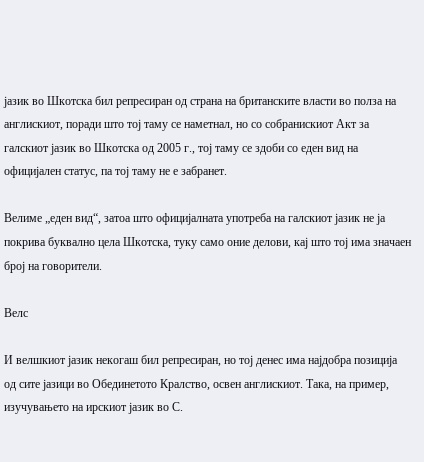јазик во Шкотска бил репресиран од страна на британските власти во полза на англискиот, поради што тој таму се наметнал, но со собранискиот Акт за галскиот јазик во Шкотска од 2005 г., тој таму се здоби со еден вид на официјален статус, па тој таму не е забранет.

Велиме „еден вид“, затоа што официјалната употреба на галскиот јазик не ја покрива буквално цела Шкотска, туку само оние делови, кај што тој има значаен број на говорители.

Велс

И велшкиот јазик некогаш бил репресиран, но тој денес има најдобра позиција од сите јазици во Обединетото Кралство, освен англискиот. Така, на пример, изучувањето на ирскиот јазик во С.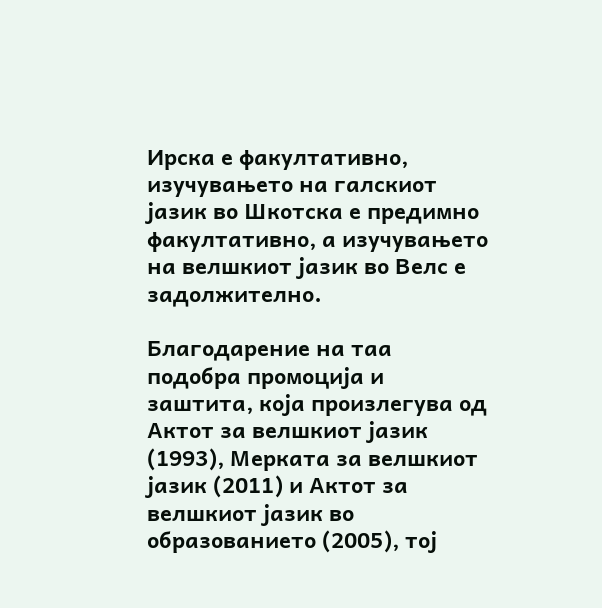Ирска е факултативно, изучувањето на галскиот јазик во Шкотска е предимно факултативно, а изучувањето на велшкиот јазик во Велс е задолжително.

Благодарение на таа подобра промоција и заштита, која произлегува од Актот за велшкиот јазик (1993), Мерката за велшкиот јазик (2011) и Актот за велшкиот јазик во образованието (2005), тој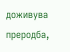доживува преродба,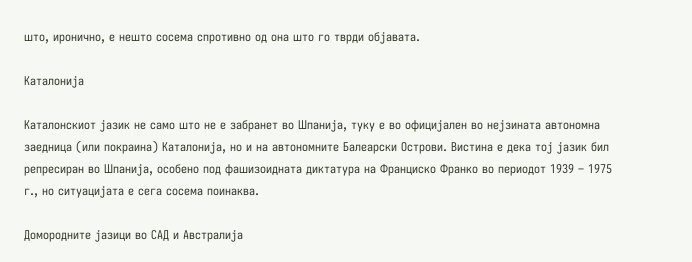што, иронично, е нешто сосема спротивно од она што го тврди објавата.

Каталонија

Каталонскиот јазик не само што не е забранет во Шпанија, туку е во официјален во нејзината автономна заедница (или покраина) Каталонија, но и на автономните Балеарски Острови. Вистина е дека тој јазик бил репресиран во Шпанија, особено под фашизоидната диктатура на Франциско Франко во периодот 1939 – 1975 г., но ситуацијата е сега сосема поинаква.

Домородните јазици во САД и Австралија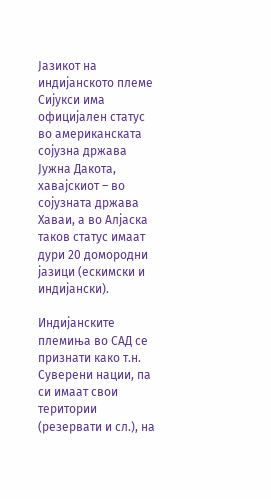Јазикот на индијанското племе Сијукси има официјален статус во американската сојузна држава Јужна Дакота, хавајскиот – во сојузната држава Хаваи, а во Алјаска таков статус имаат дури 20 домородни јазици (ескимски и индијански).

Индијанските племиња во САД се признати како т.н. Суверени нации, па си имаат свои територии (резервати и сл.), на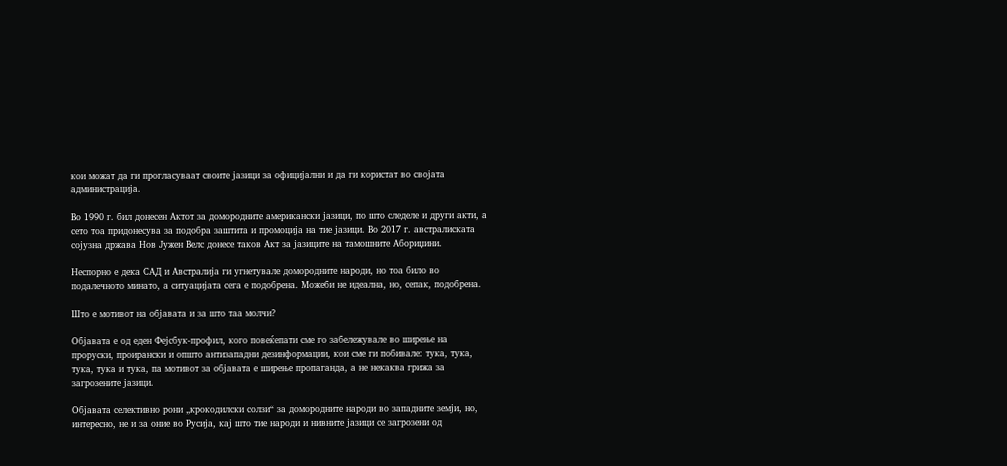кои можат да ги прогласуваат своите јазици за официјални и да ги користат во својата администрација.

Во 1990 г. бил донесен Актот за домородните американски јазици, по што следеле и други акти, а сето тоа придонесува за подобра заштита и промоција на тие јазици. Во 2017 г. австралиската сојузна држава Нов Јужен Велс донесе таков Акт за јазиците на тамошните Абориџини.

Неспорно е дека САД и Австралија ги угнетувале домородните народи, но тоа било во подалечното минато, а ситуацијата сега е подобрена. Можеби не идеална, но, сепак, подобрена.

Што е мотивот на објавата и за што таа молчи?

Објавата е од еден Фејсбук-профил, кого повеќепати сме го забележувале во ширење на проруски, проирански и општо антизападни дезинформации, кои сме ги побивале: тука, тука, тука, тука и тука, па мотивот за објавата е ширење пропаганда, а не некаква грижа за загрозените јазици.

Објавата селективно рони „крокодилски солзи“ за домородните народи во западните земји, но, интересно, не и за оние во Русија, кај што тие народи и нивните јазици се загрозени од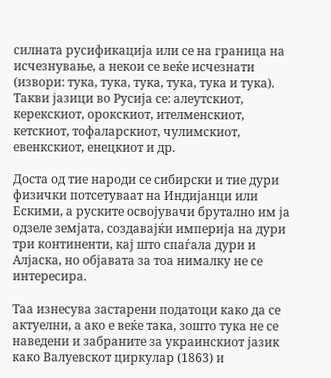силната русификација или се на граница на исчезнување, а некои се веќе исчезнати (извори: тука, тука, тука, тука, тука и тука). Такви јазици во Русија се: алеутскиот, керекскиот, орокскиот, ителменскиот, кетскиот, тофаларскиот, чулимскиот, евенкскиот, енецкиот и др.

Доста од тие народи се сибирски и тие дури физички потсетуваат на Индијанци или Ескими, а руските освојувачи брутално им ја одзеле земјата, создавајќи империја на дури три континенти, кај што спаѓала дури и Алјаска, но објавата за тоа нималку не се интересира.

Таа изнесува застарени податоци како да се актуелни, а ако е веќе така, зошто тука не се наведени и забраните за украинскиот јазик како Валуевскот циркулар (1863) и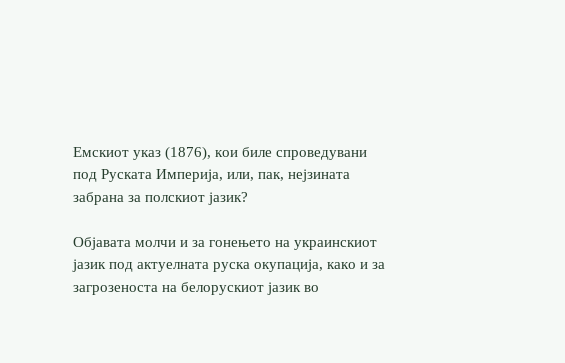Емскиот указ (1876), кои биле спроведувани под Руската Империја, или, пак, нејзината забрана за полскиот јазик?

Објавата молчи и за гонењето на украинскиот јазик под актуелната руска окупација, како и за загрозеноста на белорускиот јазик во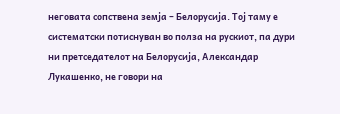неговата сопствена земја – Белорусија. Тој таму е систематски потиснуван во полза на рускиот, па дури ни претседателот на Белорусија, Александар Лукашенко, не говори на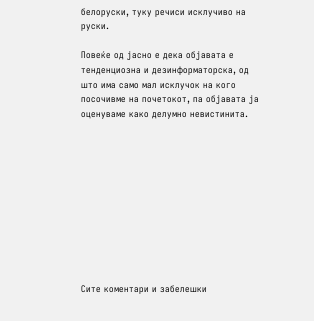белоруски, туку речиси исклучиво на руски.

Повеќе од јасно е дека објавата е тенденциозна и дезинформаторска, од што има само мал исклучок на кого посочивме на почетокот, па објавата ја оценуваме како делумно невистинита.











Сите коментари и забелешки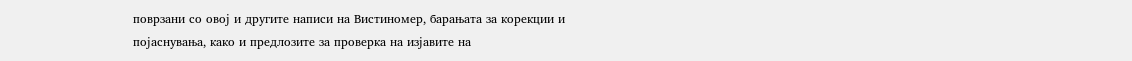поврзани со овој и другите написи на Вистиномер, барањата за корекции и појаснувања, како и предлозите за проверка на изјавите на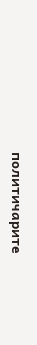политичарите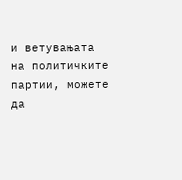и ветувањата на политичките партии, можете да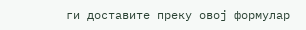ги доставите преку овој формулар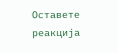Оставете реакција